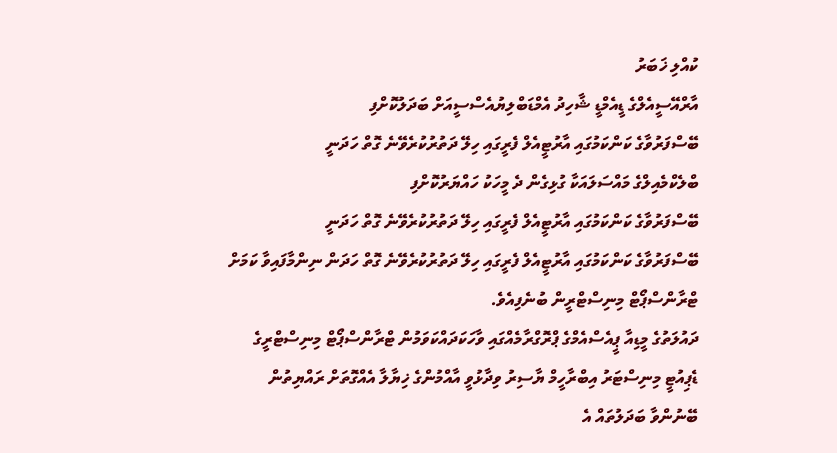ކުއްލި ޚަބަރު
އާރްއޭސީއެލްގެ ޑީއެމްޑީ ޝާހިދު އެމްޑަބްލިޔުއެސްސީއަށް ބަދަލުކޮށްފި
ބޭސްފަރުވާގެ ކަންކަމުގައި އާރުޓީއެލް ފެރީގައި ހިލޭ ދަތުރުކުރެވޭނެ ގޮތް ހަދަނީ
ބްލެކްމެއިލްގެ މައްސަލައަކާ ގުޅިގެން ދެ މީހަކު ހައްޔަރުކޮށްފި
ބޭސްފަރުވާގެ ކަންކަމުގައި އާރުޓީއެލް ފެރީގައި ހިލޭ ދަތުރުކުރެވޭނެ ގޮތް ހަދަނީ
ބޭސްފަރުވާގެ ކަންކަމުގައި އާރުޓީއެލް ފެރީގައި ހިލޭ ދަތުރުކުރެވޭނެ ގޮތް ހަދަން ނިންމާފައިވާ ކަމަށް ޓްރާންސްޕޯޓް މިނިސްޓްރީން ބުނެފިއެވެ.
ދައުލަތުގެ މީޑިއާ ޕީއެސްއެމްގެ ޕްރޮގްރާމެއްގައި ވާހަކަދައްކަވަމުން ޓްރާންސްޕޯޓް މިނިސްޓްރީގެ ޑެޕިއުޓީ މިނިސްޓަރު އިބްރާހީމް ޔާސިރު ވިދާޅުވީ އާއްމުންގެ ޚިޔާލާ އެއްގޮތަށް ރައްޔިތުން ބޭނުންވާ ބަދަލުތައް އެ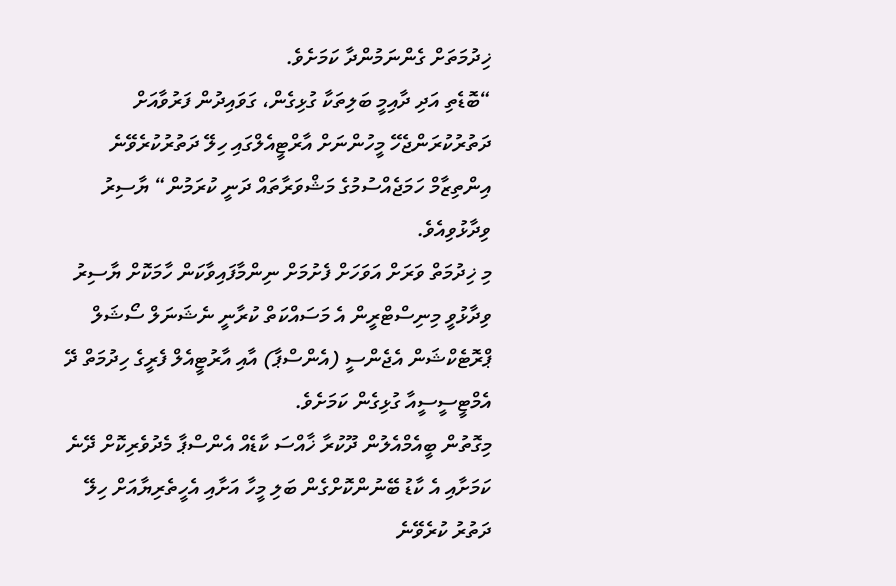ޚިދުމަތަށް ގެންނަމުންދާ ކަމަށެވެ.
“ބޮޑެތި އަދި ދާއިމީ ބަލިތަކާ ގުޅިގެން، ގަވައިދުން ފަރުވާއަށް ދަތުރުކުރަންޖެހޭ މީހުންނަށް އާރްޓީއެލްގައި ހިލޭ ދަތުރުކުރެވޭނެ އިންތިޒާމް ހަމަޖެއްސުމުގެ މަޝްވަރާތައް ދަނީ ކުރަމުން“ ޔާސިރު ވިދާޅުވިއެވެ.
މި ޚިދުމަތް ވަރަށް އަވަހަށް ފެށުމަށް ނިންމާފައިވާކަން ހާމަކޮށް ޔާސިރު ވިދާޅުވީ މިނިސްޓްރީން އެ މަސައްކަތް ކުރާނީ ނެޝަނަލް ސޯޝަލް ޕްރޮޓެކްޝަން އެޖެންސީ (އެންސްޕާ) އާއި އާރުޓީއެލް ފެރީގެ ހިދުމަތް ދޭ އެމްޓީސީސީއާ ގުޅިގެން ކަމަށެވެ.
މިގޮތުން ބީއެމްއެލުން ދޫކުރާ ޚާއްސަ ކާޑެއް އެންސްޕާ މެދުވެރިކޮށް ދޭނެ ކަމަށާއި އެ ކާޑު ބޭނުންކޮށްގެން ބަލި މީހާ އަށާއި އެހީތެރިޔާއަށް ހިލޭ ދަތުރު ކުރެވޭނެ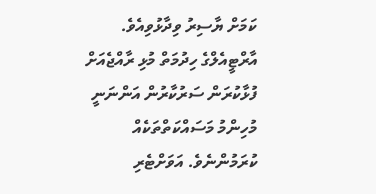ކަމަށް ޔާސިރު ވިދާޅުވިއެވެ.
އާރްޓީއެލްގެ ހިދުމަތް މުޅި ރާއްޖެއަށް ފުޅާކުރަން ސަރުކާރުން އަންނަނީ މުހިންމު މަސައްކަތްތަކެއް ކުރަމުންނެވެ. އަވަށްޓެރި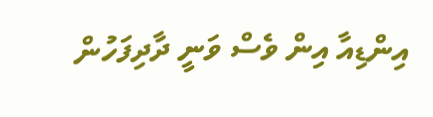އިންޑިއާ އިން ވެސް ވަނީ ދާދިފަހުން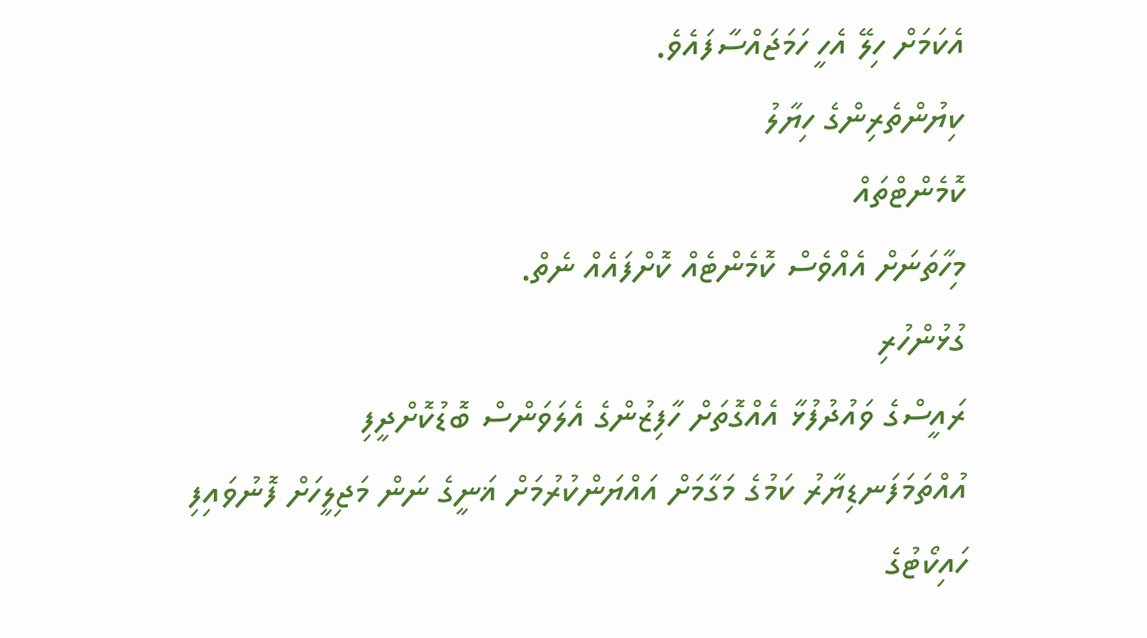އެކަމަށް ހިލޭ އެހީ ހަމަޖައްސާފައެވެ.
ކިޔުންތެރިންގެ ހިޔާލު
ކޮމެންޓްތައް
މިހާތަނަށް އެއްވެސް ކޮމެންޓެއް ކޮށްފައެއް ނެތް.
ގުޅުންހުރި
ރައީސްގެ ވައުދުފުޅާ އެއްގޮތަށް ހާފިޒުންގެ އެލަވަންސް ބޮޑުކޮށްދީފި
އުއްތަމަފަނޑިޔާރު ކަމުގެ މަގާމަށް އައްޔަންކުރުމަށް ޣަނީގެ ނަން މަޖިލީހަށް ފޮނުވައިފި
ހައިކޯޓުގެ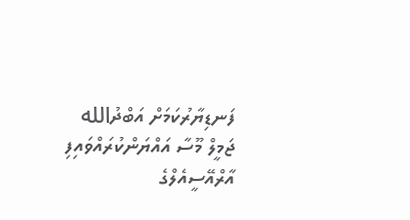ފަނޑިޔާރުކަމަށް އަބްދުالله ޖަމީލް މޫސާ އައްޔަންކުރައްވައިފި
އާރްއޭސީއެލްގެ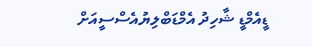ޑީއެމްޑީ ޝާހިދު އެމްޑަބްލިޔުއެސްސީއަށް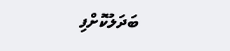ބަދަލުކޮށްފި